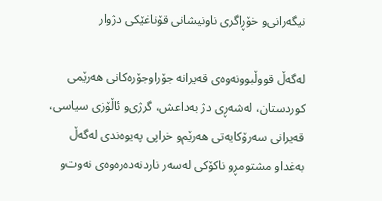نیگه‌رانی‌و خۆڕاگری ناونیشانی قۆناغێكی دژوار ‌

له‌گه‌ڵ قووڵبوونه‌وه‌ی قه‌یرانه‌ جۆراوجۆره‌كانی هه‌رێمی كوردستان، له‌شه‌ڕی دژ به‌داعش، گرژی‌و ئاڵۆزی سیاسی، قه‌یرانی سه‌رۆكایه‌تی هه‌رێم‌و خراپی په‌یوه‌ندی له‌گه‌ڵ به‌غداو مشتومڕو ناكۆكی له‌سه‌ر ناردنه‌ده‌ره‌وه‌ی نه‌وت‌و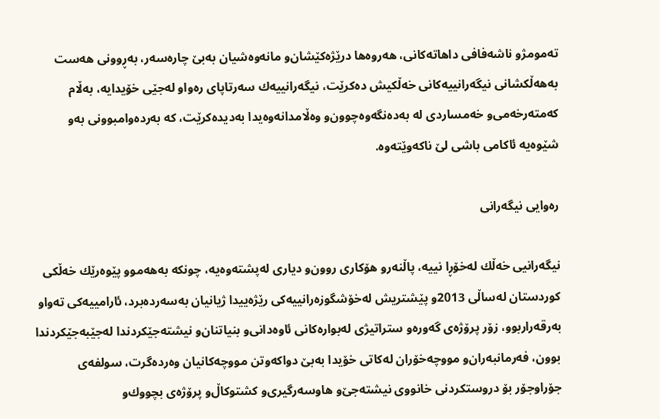ته‌مومژو ناشه‌فافی داهاته‌كانی، هه‌روه‌ها درێژه‌كێشان‌و مانه‌وه‌شیان به‌بێ چاره‌سه‌ر، به‌ڕوونی هه‌ست به‌هه‌ڵكشانی نیگه‌رانییه‌كانی خه‌ڵكیش ده‌كرێت، نیگه‌رانییه‌ك سه‌رتاپای ره‌واو له‌جێی خۆیدایه‌، به‌ڵام كه‌مته‌رخه‌می‌و خه‌مساردی له‌ به‌ده‌نگه‌وه‌چوون‌و وه‌ڵامدانه‌وه‌یدا به‌دیده‌كرێت، كه‌ به‌رده‌وامبوونی به‌و شێوه‌یه‌ ئاكامی باشی لێ ناكه‌وێته‌وه‌.

ره‌وایی نیگه‌رانی

نیگه‌رانیی خه‌ڵك له‌خۆڕا نییه‌، پاڵنه‌رو هۆكاری روون‌و دیاری له‌پشته‌وه‌یه‌، چونكه‌ به‌هه‌موو پێوه‌رێك خه‌ڵكی كوردستان له‌ساڵی 2013و پێشتریش له‌خۆشگوزه‌رانییه‌كی رێژه‌ییدا ژیانیان به‌سه‌رده‌برد، ئارامییه‌كی ته‌واو به‌رقه‌راربوو، زۆر پرۆژه‌ی گه‌وره‌و ستراتیژی له‌بواره‌كانی ئاوه‌دانی‌و بنیاتنان‌و نیشته‌جێكردندا له‌جێبه‌جێكردندا بوون، فه‌رمانبه‌ران‌و مووچه‌خۆران له‌كاتی خۆیدا به‌بێ دواكه‌وتن مووچه‌كانیان وه‌رده‌گرت، سولفه‌ی جۆراوجۆر بۆ دروستكردنی خانووی نیشته‌جێ‌و هاوسه‌رگیری‌و كشتوكاڵ‌و پرۆژه‌ی بچووك‌و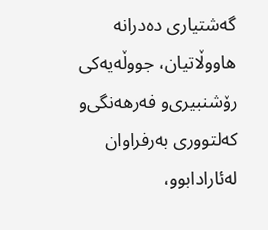گه‌شتیاری ده‌درانه‌ هاووڵاتیان، جووڵه‌یه‌كی رۆشنبیری‌و فه‌رهه‌نگی‌و كه‌لتووری به‌رفراوان له‌ئارادابوو،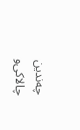چه‌ندین چالاكی‌و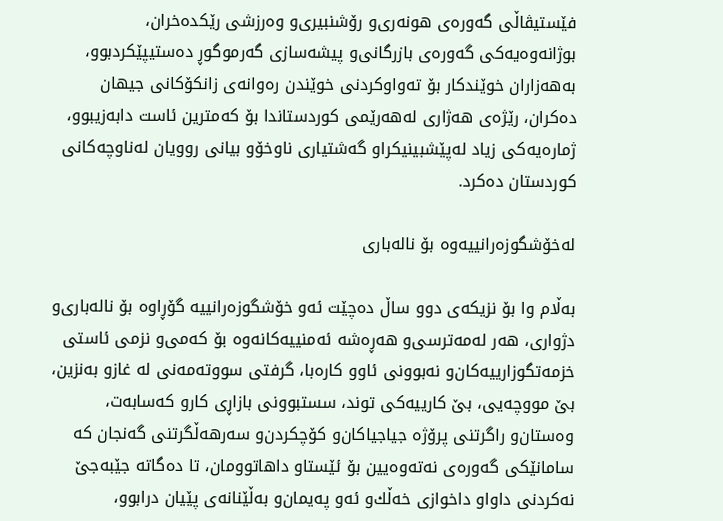فێستیڤاڵی گه‌وره‌ی هونه‌ری‌و رۆشنبیری‌و وه‌رزشی رێكده‌خران، بوژانه‌وه‌یه‌كی گه‌وره‌ی بازرگانی‌و پیشه‌سازی گه‌رموگوڕ ده‌ستیپێكردبوو، به‌هه‌زاران خوێندكار بۆ ته‌واوكردنی خوێندن ره‌وانه‌ی زانكۆكانی جیهان ده‌كران، رێژه‌ی هه‌ژاری له‌هه‌رێمی كوردستاندا بۆ كه‌مترین ئاست دابه‌زیبوو، ژماره‌یه‌كی زیاد له‌پێشبینیكراو گه‌شتیاری ناوخۆو بیانی روویان له‌ناوچه‌كانی كوردستان ده‌كرد.

له‌خۆشگوزه‌رانییه‌وه‌ بۆ ناله‌باری

به‌ڵام وا بۆ نزیكه‌ی دوو ساڵ ده‌چێت ئه‌و خۆشگوزه‌رانییه‌ گۆڕاوه‌ بۆ ناله‌باری‌و دژواری، هه‌ر له‌مه‌ترسی‌و هه‌ڕه‌شه‌ ئه‌منییه‌كانه‌وه‌ بۆ كه‌می‌و نزمی ئاستی خزمه‌تگوزارییه‌كان‌و نه‌بوونی ئاوو كاره‌با، گرفتی سووته‌مه‌نی له‌ غازو به‌نزین، بێ مووچه‌یی، بێ كارییه‌كی توند، سستبوونی بازاڕی كارو كه‌سابه‌ت، وه‌ستان‌و راگرتنی پرۆژه‌ جیاجیاكان‌و كۆچكردن‌و سه‌رهه‌ڵگرتنی گه‌نجان كه‌ سامانێكی گه‌وره‌ی نه‌ته‌وه‌یین بۆ ئێستاو داهاتوومان، تا ده‌گاته‌ جێبه‌جێ نه‌كردنی داواو داخوازی خه‌ڵك‌و ئه‌و په‌یمان‌و به‌ڵێنانه‌ی پێیان درابوو،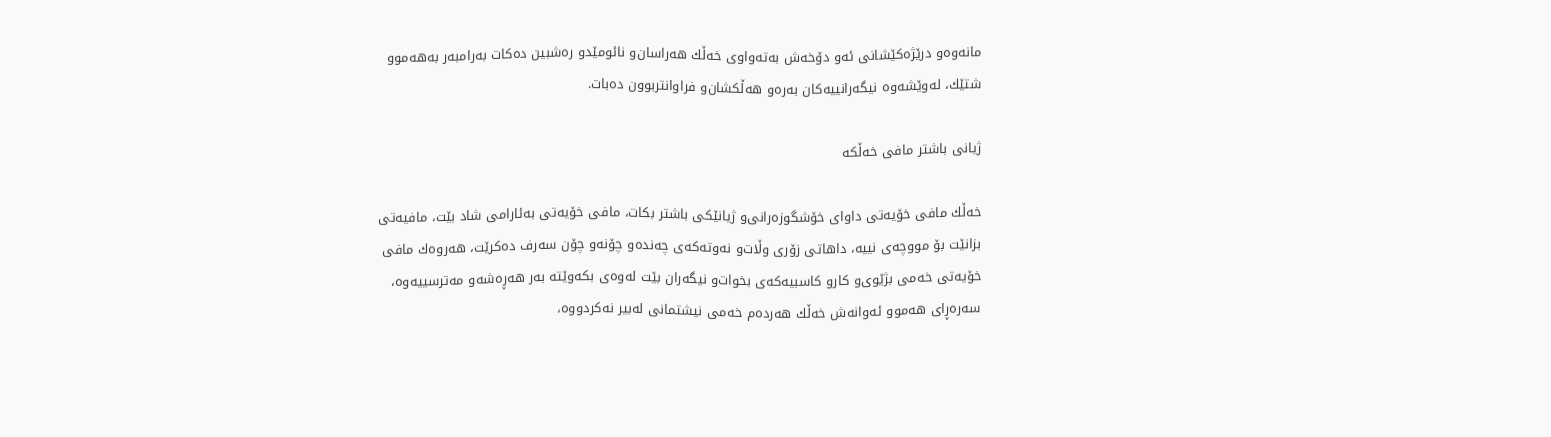مانه‌وه‌و درێژه‌كێشانی ئه‌و دۆخه‌ش به‌ته‌واوی خه‌ڵك هه‌راسان‌و نائومێدو ره‌شبین ده‌كات به‌رامبه‌ر به‌هه‌موو شتێك، له‌وێشه‌وه‌ نیگه‌رانییه‌كان به‌ره‌و هه‌ڵكشان‌و فراوانتربوون ده‌بات.

ژیانی باشتر مافی خه‌ڵكه‌

خه‌ڵك مافی خۆیه‌تی داوای خۆشگوزه‌رانی‌و ژیانێكی باشتر بكات، مافی خۆیه‌تی به‌ئارامی شاد بێت، مافیه‌تی بزانێت بۆ مووچه‌ی نییه‌، داهاتی زۆری وڵات‌و نه‌وته‌كه‌ی چه‌نده‌و چۆنه‌و چۆن سه‌رف ده‌كرێت، هه‌روه‌ك مافی خۆیه‌تی خه‌می بژێوی‌و كارو كاسبیه‌كه‌ی بخوات‌و نیگه‌ران بێت له‌وه‌ی بكه‌وێته‌ به‌ر هه‌ڕه‌شه‌و مه‌ترسییه‌وه‌، سه‌ره‌ڕای هه‌موو ئه‌وانه‌ش خه‌ڵك هه‌رده‌م خه‌می نیشتمانی له‌بیر نه‌كردووه‌،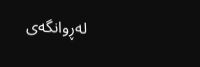له‌ڕوانگه‌ی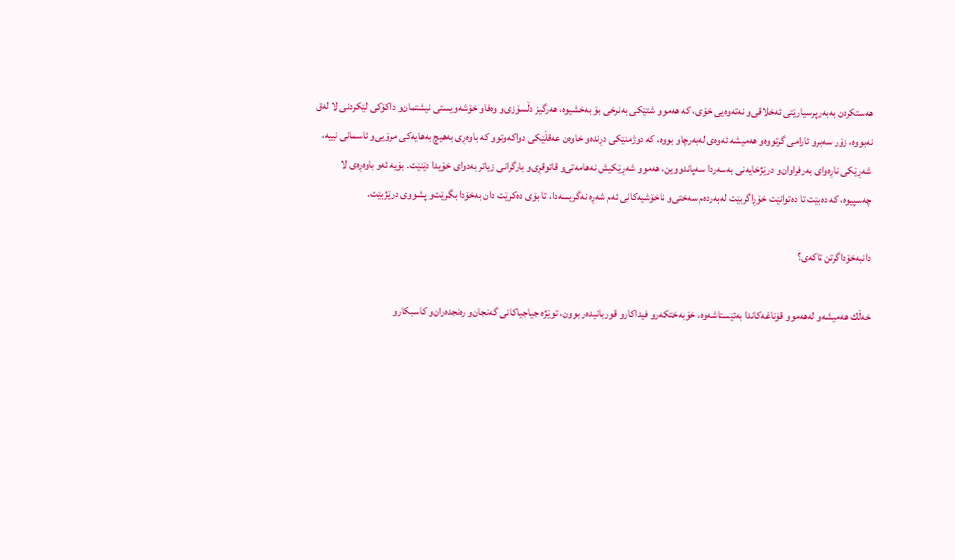هه‌ستكردن به‌به‌رپرسیارێتی ئه‌خلاقی‌و نه‌ته‌وه‌یی خۆی، كه‌ هه‌موو شتێكی به‌نرخی بۆ به‌خشیوه‌، هه‌رگیز دڵسۆزی‌و وه‌فاو خۆشه‌ویستی نیشتمان‌و داكۆكی لێكردنی لا له‌ق نه‌بووه‌، زۆر سه‌برو ئارامی گرتووه‌و هه‌میشه‌ ئه‌وه‌ی له‌به‌رچاو بووه‌، كه‌ دوژمنێكی دڕنده‌و خاوه‌ن عه‌قڵێكی دواكه‌وتوو كه‌ باوه‌ڕی به‌هیچ به‌هایه‌كی مرۆیی‌و ئاسمانی نییه‌، شه‌ڕێكی ناڕه‌وای به‌رفراوان‌و درێژخایه‌نی به‌سه‌ردا سه‌پاندووین، هه‌موو شه‌ڕێكیش نه‌هامه‌تی‌و قاتوقڕی‌و بارگرانی زیاتر به‌دوای خۆیدا دێنێت. بۆیه‌ ئه‌و باوه‌ڕه‌ی لا چه‌سپیوه‌، كه‌ ده‌بێت تا ده‌توانێت خۆڕاگربێت له‌به‌رده‌م سه‌ختی‌و ناخۆشیه‌كانی ئه‌م شه‌ڕه‌ نه‌گریسه‌دا، تا بۆی ده‌كرێت دان به‌خۆدا بگرێت‌و پشووی درێژبێت.

دانبه‌خۆداگرتن تاكه‌ی؟

خه‌ڵك هه‌میشه‌و له‌هه‌موو قۆناغه‌كاندا به‌ئێستاشه‌وه‌، خۆبه‌ختكه‌رو فیداكارو قوربانیده‌ر بوون، توێژه‌ جیاجیاكانی گه‌نجان‌و ره‌نجده‌ران‌و كاسبكارو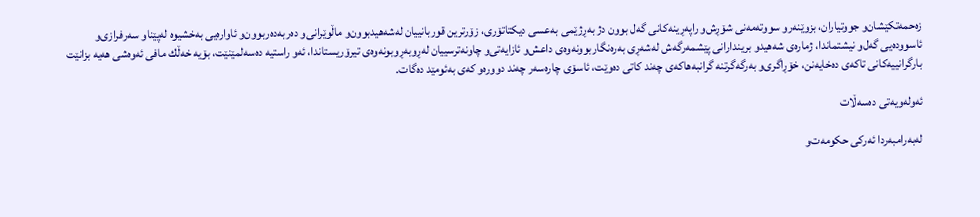زه‌حمه‌تكێشان‌و جووتیاران، بزوێنه‌رو سووته‌مه‌نی شۆڕش‌و راپه‌ڕینه‌كانی گه‌ل بوون دژ به‌ڕژێمی به‌عسی دیكتاتۆری، زۆرترین قوربانییان له‌شه‌هیدبوون‌و ماڵوێرانی‌و ده‌ربه‌ده‌ربوون‌و ئاواره‌یی به‌خشیوه‌ له‌پێناو سه‌رفرازی‌و ئاسووده‌یی گه‌ل‌و نیشتماندا، ژماره‌ی شه‌هیدو بریندارانی پێشمه‌رگه‌ش له‌شه‌ڕی به‌ره‌نگاربوونه‌وه‌ی داعش‌و ئازایه‌تی‌و چاونه‌ترسییان له‌ڕوبه‌ڕوبونه‌وه‌ی تیرۆریستاندا، ئه‌و راستیه‌ ده‌سه‌لمێنێت، بۆیه‌ خه‌ڵك مافی ئه‌وه‌شی هه‌یه‌ بزانێت بارگرانییه‌كانی تاكه‌ی ده‌خایه‌نن، خۆڕاگری‌و به‌رگه‌گرتنه‌ گرانبه‌هاكه‌ی چه‌ند كاتی ده‌وێت، ئاسۆی چاره‌سه‌ر چه‌ند دووره‌و كه‌ی به‌ئومێد ده‌گات.

ئه‌وله‌ویه‌تی ده‌سه‌ڵات

له‌به‌رامبه‌ردا ئه‌ركی حكومه‌ت‌و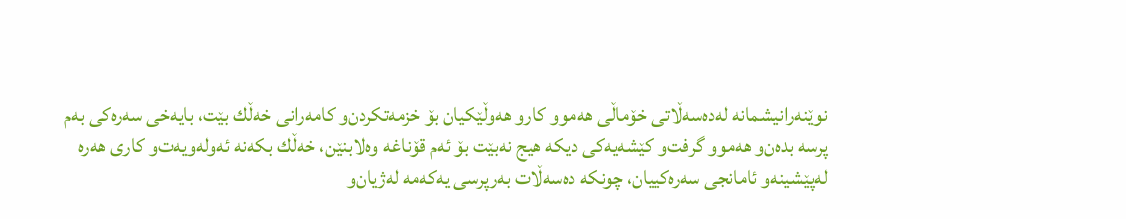نوێنه‌رانیشمانه‌ له‌ده‌سه‌ڵاتی خۆماڵی هه‌موو كارو هه‌وڵێكیان بۆ خزمه‌تكردن‌و كامه‌رانی خه‌ڵك بێت، بایه‌خی سه‌ره‌كی به‌م پرسه‌ بده‌ن‌و هه‌موو گرفت‌و كێشه‌یه‌كی دیكه‌ هیج نه‌بێت بۆ ئه‌م قۆناغه‌ وه‌لابنێن، خه‌ڵك بكه‌نه‌ ئه‌وله‌ویه‌ت‌و كاری هه‌ره‌ له‌پێشینه‌و ئامانجی سه‌ره‌كییان، چونكه‌ ده‌سه‌ڵات به‌رپرسی یه‌كه‌مه‌ له‌ژیان‌و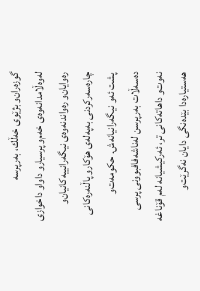گوزه‌ران‌و بژێوی خه‌ڵك، به‌رپرسه‌ له‌وه‌ڵامدانه‌وه‌ی خه‌م‌و پرسیارو داواو داخوازی ره‌وایان‌و ره‌واندنه‌وه‌ی نیگه‌رانییه‌كانیان‌و چاره‌سه‌ركردنی به‌په‌له‌ی هۆكارو پاڵنه‌ره‌كانی پشت ئه‌و نیگه‌رانیانه‌ش. حكومه‌ت‌و ده‌سه‌ڵات به‌رپرسن له‌ناشه‌فافبوونی پرسی نه‌وت‌و داهاته‌كانی تر، ئه‌ركیشیانه‌ له‌م قۆناغه‌ هه‌ستیاره‌دا بێده‌نگی دایان نه‌گرێت‌و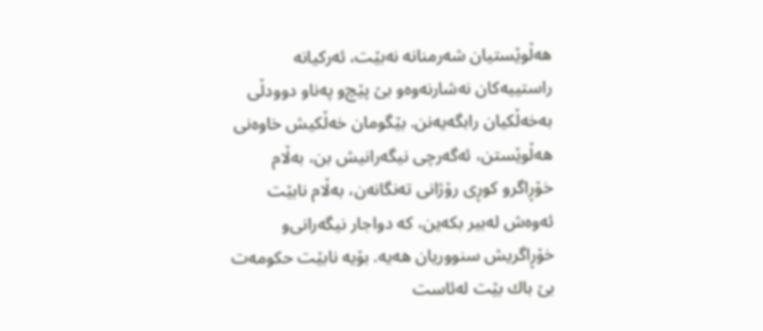هه‌ڵوێستیان شه‌رمنانه‌ نه‌بێت، ئه‌ركیانه‌ راستییه‌كان نه‌شارنه‌وه‌و بێ پێچ‌و په‌ناو دوودڵی به‌خه‌ڵكیان رابگه‌یه‌نن. بێگومان خه‌ڵكیش خاوه‌نی هه‌ڵوێستن، ئه‌گه‌رچی نیگه‌رانیش بن، به‌ڵام خۆڕاگرو كوڕی رۆژانی ته‌نگانه‌ن، به‌ڵام نابێت ئه‌وه‌ش له‌بیر بكه‌ین، كه‌ دواجار نیگه‌رانی‌و خۆڕاگریش سنووریان هه‌یه‌. بۆیه‌ نابێت حكومه‌ت بێ باك بێت له‌ئاست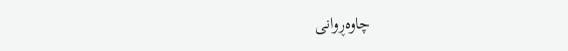چاوه‌ڕوانی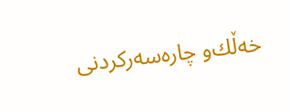خه‌ڵك‌و چاره‌سه‌ركردنی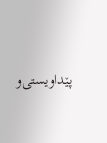پێداویستی‌و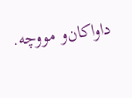داواكان‌و مووچه‌.